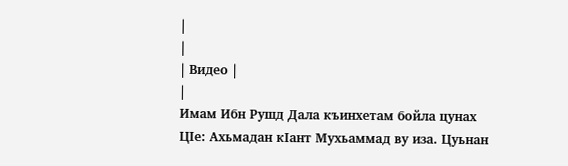|
|
| Видео |
|
Имам Ибн Рушд Дала къинхетам бойла цунах
ЦIе: Ахьмадан кIант Мухьаммад ву иза. Цуьнан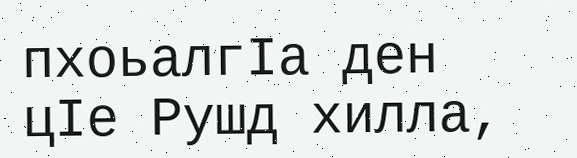пхоьалгIа ден цIе Рушд хилла,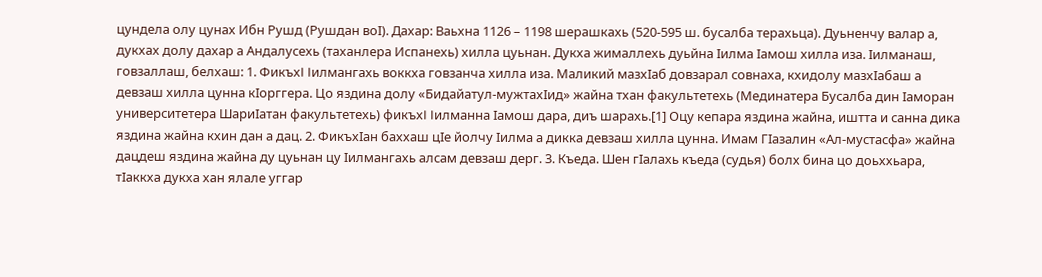цундела олу цунах Ибн Рушд (Рушдан воI). Дахар: Ваьхна 1126 – 1198 шерашкахь (520-595 ш. бусалба терахьца). Дуьненчу валар а, дукхах долу дахар а Андалусехь (таханлера Испанехь) хилла цуьнан. Дукха жималлехь дуьйна Iилма Iамош хилла иза. Iилманаш, говзаллаш, белхаш: 1. ФикъхI Iилмангахь воккха говзанча хилла иза. Маликий мазхIаб довзарал совнаха, кхидолу мазхIабаш а девзаш хилла цунна кIорггера. Цо яздина долу «Бидайатул-мужтахIид» жайна тхан факультетехь (Мединатера Бусалба дин Iаморан университетера ШариIатан факультетехь) фикъхI Iилманна Iамош дара, диъ шарахь.[1] Оцу кепара яздина жайна, иштта и санна дика яздина жайна кхин дан а дац. 2. ФикъхIан баххаш цIе йолчу Iилма а дикка девзаш хилла цунна. Имам ГIазалин «Ал-мустасфа» жайна дацдеш яздина жайна ду цуьнан цу Iилмангахь алсам девзаш дерг. 3. Къеда. Шен гIалахь къеда (судья) болх бина цо доьххьара, тIаккха дукха хан ялале уггар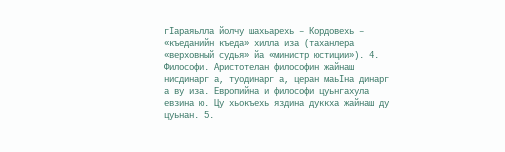гIараяьлла йолчу шахьарехь – Кордовехь – «къеданийн къеда» хилла иза (таханлера «верховный судья» йа «министр юстиции»). 4. Философи. Аристотелан философин жайнаш нисдинарг а, туодинарг а, церан маьIна динарг а ву иза. Европийна и философи цуьнгахула евзина ю. Цу хьокъехь яздина дуккха жайнаш ду цуьнан. 5.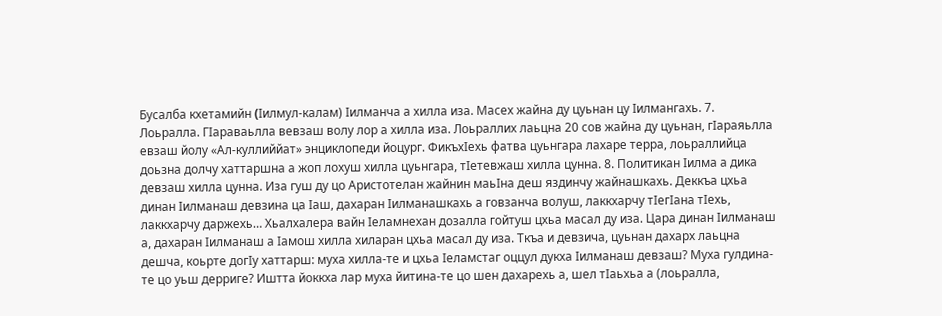Бусалба кхетамийн (Iилмул-калам) Iилманча а хилла иза. Масех жайна ду цуьнан цу Iилмангахь. 7. Лоьралла. ГIараваьлла вевзаш волу лор а хилла иза. Лоьраллих лаьцна 20 сов жайна ду цуьнан, гIараяьлла евзаш йолу «Ал-куллиййат» энциклопеди йоцург. ФикъхIехь фатва цуьнгара лахаре терра, лоьраллийца доьзна долчу хаттаршна а жоп лохуш хилла цуьнгара, тIетевжаш хилла цунна. 8. Политикан Iилма а дика девзаш хилла цунна. Иза гуш ду цо Аристотелан жайнин маьIна деш яздинчу жайнашкахь. Деккъа цхьа динан Iилманаш девзина ца Iаш, дахаран Iилманашкахь а говзанча волуш, лаккхарчу тIегIана тIехь, лаккхарчу даржехь… Хьалхалера вайн Iеламнехан дозалла гойтуш цхьа масал ду иза. Цара динан Iилманаш а, дахаран Iилманаш а Iамош хилла хиларан цхьа масал ду иза. Ткъа и девзича, цуьнан дахарх лаьцна дешча, коьрте догIу хаттарш: муха хилла-те и цхьа Iеламстаг оццул дукха Iилманаш девзаш? Муха гулдина-те цо уьш дерриге? Иштта йоккха лар муха йитина-те цо шен дахарехь а, шел тIаьхьа а (лоьралла,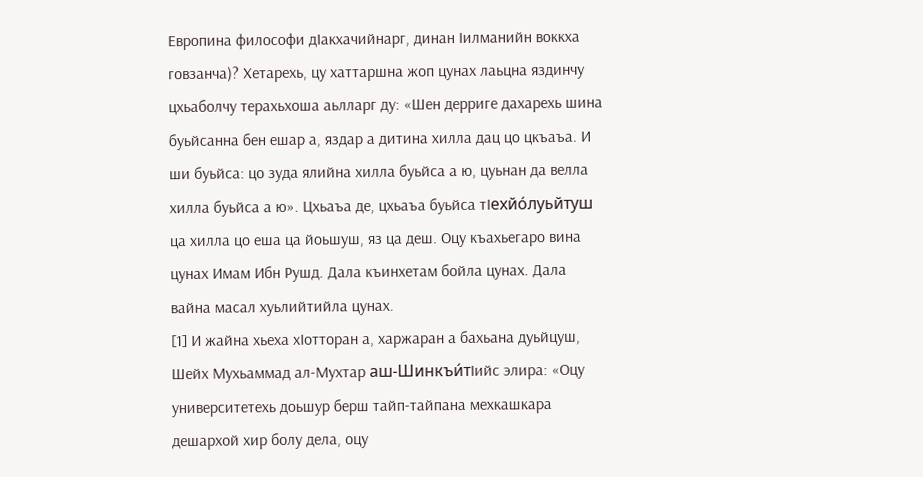Европина философи дIакхачийнарг, динан Iилманийн воккха говзанча)? Хетарехь, цу хаттаршна жоп цунах лаьцна яздинчу цхьаболчу терахьхоша аьлларг ду: «Шен дерриге дахарехь шина буьйсанна бен ешар а, яздар а дитина хилла дац цо цкъаъа. И ши буьйса: цо зуда ялийна хилла буьйса а ю, цуьнан да велла хилла буьйса а ю». Цхьаъа де, цхьаъа буьйса тIехйо́луьйтуш ца хилла цо еша ца йоьшуш, яз ца деш. Оцу къахьегаро вина цунах Имам Ибн Рушд. Дала къинхетам бойла цунах. Дала вайна масал хуьлийтийла цунах.
[1] И жайна хьеха хIотторан а, харжаран а бахьана дуьйцуш, Шейх Мухьаммад ал-Мухтар аш-Шинкъи́тIийс элира: «Оцу университетехь доьшур берш тайп-тайпана мехкашкара дешархой хир болу дела, оцу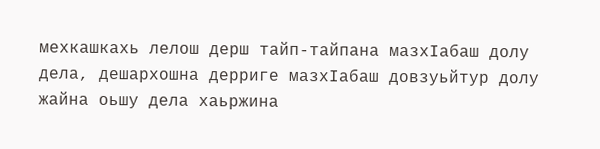мехкашкахь лелош дерш тайп-тайпана мазхIабаш долу дела, дешархошна дерриге мазхIабаш довзуьйтур долу жайна оьшу дела хаьржина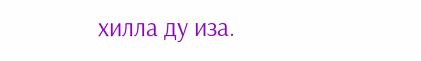хилла ду иза.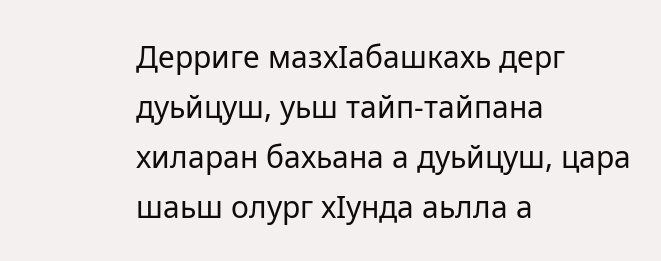Дерриге мазхIабашкахь дерг дуьйцуш, уьш тайп-тайпана хиларан бахьана а дуьйцуш, цара шаьш олург хIунда аьлла а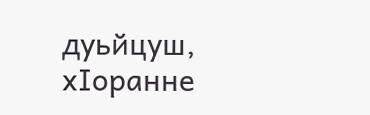дуьйцуш, хIоранне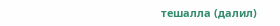тешалла (далил)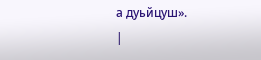а дуьйцуш».
|